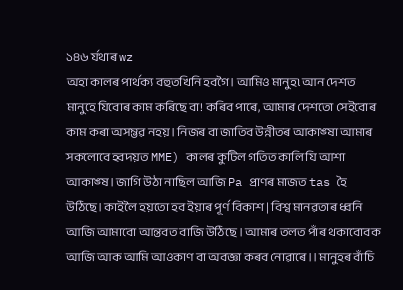১৪৬ ৰ্যথাৰ wz
অহা কালৰ পার্থক্য বহুতখিনি হবগৈ। আমিও মানুহ৷ আন দেশত মানুহে যিবোৰ কাম কৰিছে বা! কৰিব পাৰে, আমাৰ দেশতো সেইবোৰ কাম কৰা অসম্ভৱ নহয়। নিজৰ বা জাতিব উন্নীতৰ আকাঙ্ষা আমাৰ সকলোবে হ্বদয়ত MME) কালৰ কুটিল গতিত কালি যি আশা আকাঙ্ষ। জাগি উঠা নাছিল আজি Pa প্রাণৰ মাজত tas হৈ উঠিছে। কাইলৈ হয়তো হব ইয়াৰ পূৰ্ণ বিকাশ | বিশ্ব মানৱতাৰ ধ্বনি আজি আমাবো আন্তবত বাজি উঠিছে । আমাৰ তলত পাঁৰ থকাবোবক আজি আক আমি আওকাণ বা অবজ্ঞা কৰব নোৱাৰে।। মানুহৰ বাঁচি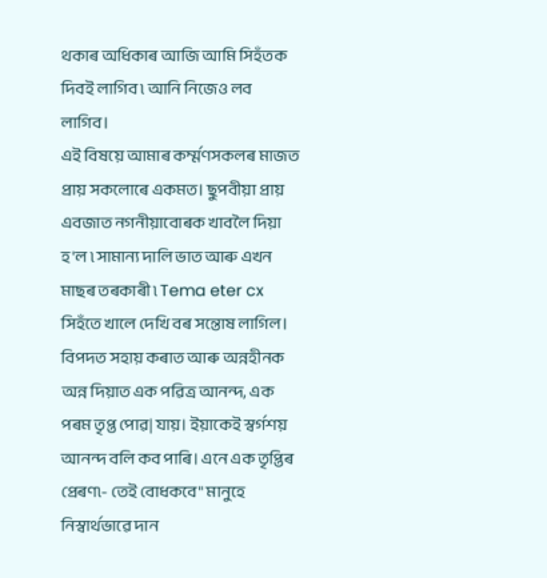থকাৰ অধিকাৰ আজি আমি সিহঁতক দিবই লাগিব ৷ আনি নিজেও লব লাগিব।
এই বিষয়ে আমাৰ কৰ্ম্মণসকলৰ মাজত প্রায় সকলোৰে একমত। ছুপবীয়া প্রায় এবজাত নগনীয়াবোৰক খাবলৈ দিয়া হ'ল ৷ সামান্য দালি ভাত আৰু এখন মাছৰ তৰকাৰী ৷ Tema eter cx সিহঁতে খালে দেখি বৰ সন্তোষ লাগিল। বিপদত সহায় কৰাত আৰু অন্নহীনক অন্ন দিয়াত এক পৱিত্ৰ আনন্দ, এক পৰম তৃপ্ত পোৱ| যায়। ইয়াকেই স্বৰ্গশয় আনন্দ বলি কব পাৰি। এনে এক তৃপ্তিৰ প্ৰেৰণ৷- তেই বোধকবে" মানুহে নিস্বাৰ্থভাৱে দান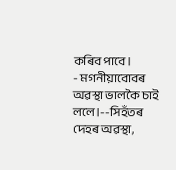কৰিব পাবে।
- মগনীয়াবোবৰ অৱস্থা ভালকৈ চাই ললে।--সিহঁতৰ দেহৰ অৱস্থা,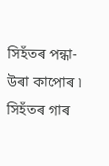সিহঁতৰ পন্ধা-উৰা কাপোৰ ৷ সিহঁতৰ গাৰ